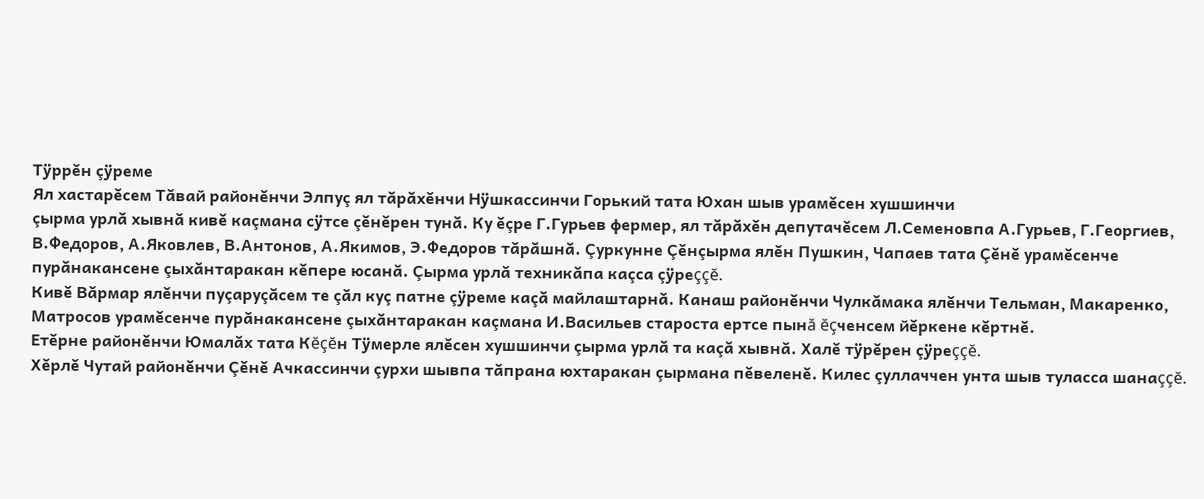Тÿррĕн çÿреме
Ял хастарĕсем Тăвай районĕнчи Элпуç ял тăрăхĕнчи Нÿшкассинчи Горький тата Юхан шыв урамĕсен хушшинчи
çырма урлă хывнă кивĕ каçмана сÿтсе çĕнĕрен тунă. Ку ĕçре Г.Гурьев фермер, ял тăрăхĕн депутачĕсем Л.Семеновпа А.Гурьев, Г.Георгиев, В.Федоров, А.Яковлев, В.Антонов, А.Якимов, Э.Федоров тăрăшнă. Çуркунне Çĕнçырма ялĕн Пушкин, Чапаев тата Çĕнĕ урамĕсенче пурăнакансене çыхăнтаракан кĕпере юсанă. Çырма урлă техникăпа каçса çÿреççĕ.
Кивĕ Вăрмар ялĕнчи пуçаруçăсем те çăл куç патне çÿреме каçă майлаштарнă. Канаш районĕнчи Чулкăмака ялĕнчи Тельман, Макаренко, Матросов урамĕсенче пурăнакансене çыхăнтаракан каçмана И.Васильев староста ертсе пынă ĕçченсем йĕркене кĕртнĕ.
Етĕрне районĕнчи Юмалăх тата Кĕçĕн Тÿмерле ялĕсен хушшинчи çырма урлă та каçă хывнă. Халĕ тÿрĕрен çÿреççĕ.
Хĕрлĕ Чутай районĕнчи Çĕнĕ Ачкассинчи çурхи шывпа тăпрана юхтаракан çырмана пĕвеленĕ. Килес çуллаччен унта шыв туласса шанаççĕ.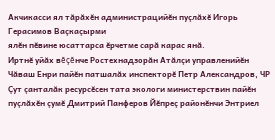Акчикасси ял тăрăхĕн администрацийĕн пуçлăхĕ Игорь Герасимов Ваçкаçырми
ялĕн пĕвине юсаттарса ĕрчетме сарă карас янă.
Иртнĕ уйăх вĕçĕнче Ростехнадзорăн Атăлçи управленийĕн Чăваш Енри пайĕн патшалăх инспекторĕ Петр Александров, ЧР Çут çанталăк ресурсĕсен тата экологи министерствин пайĕн пуçлăхĕн çумĕ Дмитрий Панферов Йĕпреç районĕнчи Энтриел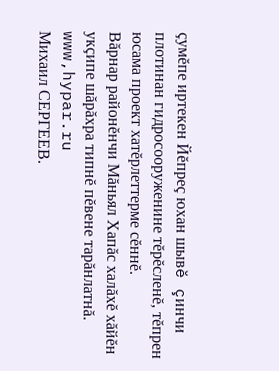çумĕпе иртекен Йĕпреç юхан шывĕ çинчи плотинан гидросооруженине тĕрĕсленĕ, тĕпрен юсама проект хатĕрлеттерме сĕннĕ.
Вăрнар районĕнчи Мăньял Хапăс халăхĕ хăйĕн укçипе шăрăхра типнĕ пĕвене тарăнлатнă.
www,hypar.ru
Михаил СЕРГЕЕВ.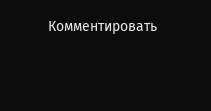Комментировать